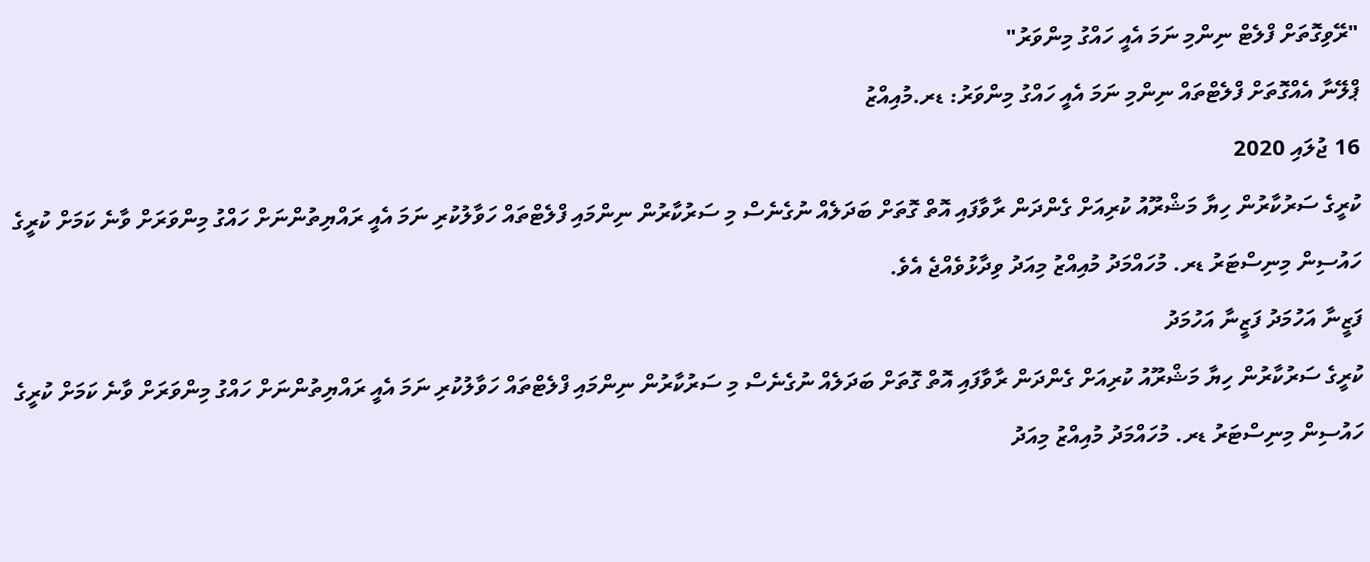"ރޭވިގޮތަށް ފްލެޓް ނިންމި ނަމަ އެއީ ހައްގު މިންވަރު"
ޕްލޭނާ އެއްގޮތަށް ފްލެޓްތައް ނިންމި ނަމަ އެއީ ހައްގު މިންވަރު: ޑރ.މުއިއްޒު
16 ޖުލައި 2020
ކުރީގެ ސަރުކާރުން ހިޔާ މަޝްރޫއު ކުރިއަށް ގެންދަން ރާވާފައި އޮތް ގޮތަށް ބަދަލެއް ނުގެނެސް މި ސަރުކާރުން ނިންމައި ފްލެޓްތައް ހަވާލުކުރި ނަމަ އެއީ ރައްޔިތުންނަށް ހައްގު މިންވަރަށް ވާނެ ކަމަށް ކުރީގެ ހައުސިން މިނިސްޓަރު ޑރ. މުހައްމަދު މުއިއްޒު މިއަދު ވިދާޅުވެއްޖެ އެވެ.
ފަޒީނާ އަހުމަދު ފަޒީނާ އަހުމަދު
ކުރީގެ ސަރުކާރުން ހިޔާ މަޝްރޫއު ކުރިއަށް ގެންދަން ރާވާފައި އޮތް ގޮތަށް ބަދަލެއް ނުގެނެސް މި ސަރުކާރުން ނިންމައި ފްލެޓްތައް ހަވާލުކުރި ނަމަ އެއީ ރައްޔިތުންނަށް ހައްގު މިންވަރަށް ވާނެ ކަމަށް ކުރީގެ ހައުސިން މިނިސްޓަރު ޑރ. މުހައްމަދު މުއިއްޒު މިއަދު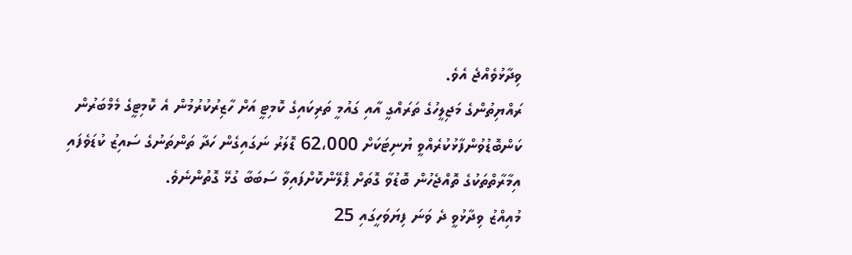ވިދާޅުވެއްޖެ އެވެ.
ރައްޔިތުންގެ މަޖިލީހުގެ ތަރައްގީ އާއި ގައުމީ ތަރިކައިގެ ކޮމިޓީ އަށް ހާޒިރުކުރުމުން އެ ކޮމިޓީގެ މެމްބަރުން ކަންބޮޑުވުންފާޅުކުރެއްވީ ޔުނިޓަކަށް 62،000 ޑޮލަރު ނަގައިގެން ހަދާ ތަންތަނުގެ ސައިޒު ކުޑަވެފައި އިމާރާތްތަކުގެ ތޮއްޖެހުން ބޮޑުވާ ގޮތަށް ޕްލޭންކޮށްފައިވާ ސަބަބާ ގުޅޭ ގޮތުންނެވެ.
މުއިއްޒު ވިދާޅުވީ ދެ ވަނަ ފިޔަވަހީގައި 25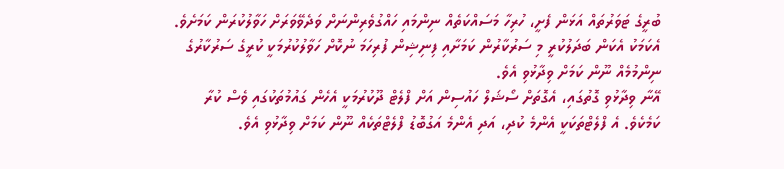ބުރީގެ ޓަވަރުތައް އަޅަން ފެށީ، ހުރިހާ މަސައްކަތެއް ނިންމައި ހައްގުވެރިންނަށް ވަދެވޭވަރަށް ހަވާލުކުރަން ކަމަށެވެ. އެކަމަކު އެކަން ބަދަލުކުރީ މި ސަރުކާރުން ކަމަށާއި ފިނިޝިން ފުރިހަމަ ނުކޮށް ހަވާލުކުރުމަކީ ކުރީގެ ސަރުކާރުގެ ނިންމުމެއް ނޫން ކަމަށް ވިދާޅުވި އެވެ.
އޭނާ ވިދާޅުވި ގޮތުގައި، އެގޮތަށް ސޯޝަލް ހައުސިން އަށް ފްލެޓް ދޫކުރުމަކީ އެހެން ގައުމުތަކުގައި ވެސް ކުރާ ކަމެކެވެ. އެ ފްލެޓްތަކަކީ އެންމެ ކުދި، އަދި އެންމެ އަގުބޮޑު ފްލެޓްތަކެއް ނޫން ކަމަށް ވިދާޅުވި އެވެ.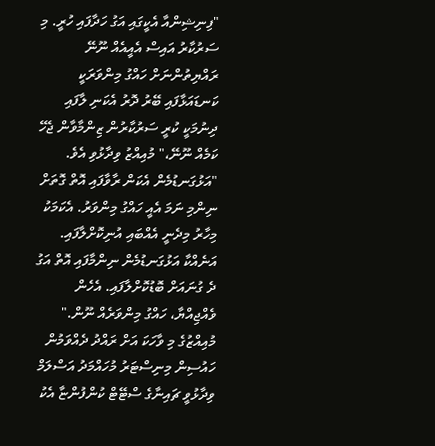"ފިނިޝިންއާ އެކީގައި އަގު ހަދާފައި ހުރީ. މި ސަރުކާރު އައިސް އެއީއެއް ނޫނޭ ރައްޔިތުންނަށް ހައްގު މިންވަރަކީ ކަނޑައަޅާފައި ބޭރު ދޮރު އެކަނި ލާފައި ދިނުމަކީ ކުރީ ސަރުކާރުން ޒިންމާވާން ޖެހޭ ކަމެއް ނޫނޭ،" މުއިއްޒު ވިދާޅުވި އެވެ.
"އަޅުގަނޑުމެން އެކަން ރާވާފައި އޮތް ގޮތަށް ނިންމި ނަމަ އެއީ ހައްގު މިންވަރު. އެކަމަކު މިހާރު މިދެނީ އެއްބައި އުނިކޮށްލާފައި. އަނެއްކާ އަޅުގަނޑުމެން ނިންމާފައި އޮތް އަގު ދެ ގުނައަށް ބޮޑުކޮށްލާފައި. އެހެން ވެއްޖިއްޔާ، ހައްގު މިންވަރެއް ނޫން."
މުއިއްޒުގެ މި ވާހަކަ އަށް ރައްދު ދެއްވަމުން ހައުސިން މިނިސްޓަރު މުހައްމަދު އަސްލަމް ވިދާޅުވީ ޗައިނާގެ ސްޓޭޓް ކުންފުންޏާ އެކު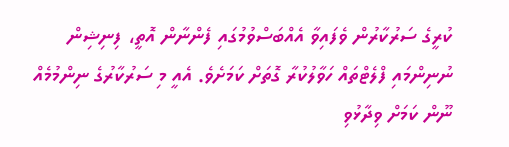ކުރީގެ ސަރުކާރުން ވެފައިވާ އެއްބަސްވުމުގައި ފެންނާން އޮތީ، ފިނިޝިން ނުނިންމައި ފްލެޓްތައް ހަވާލުކުރާ ގޮތަށް ކަމަށެވެ. އެއީ މި ސަރުކާރުގެ ނިންމުމެއް ނޫން ކަމަށް ވިދާޅުވި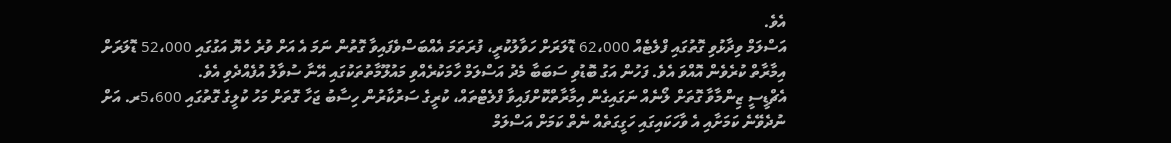އެވެ.
އަސްލަމް ވިދާޅުވި ގޮތުގައި ފްލެޓެއް 62،000 ޑޮލަރަށް ހަވާލުކުރީ، ފުރަތަމަ އެއްބަސްވެފައިވާ ގޮތުން ނަމަ އެ އަށް ވުރެ ހެޔޮ އަގުގައި 52،000 ޑޮލަރަށް އިމާރާތް ކުރެވެން އޮއްވަ އެވެ. ފަހުން އަގު ބޮޑުވި ސަބަބާ މެދު އަސްލަމް ހާމަކުރެއްވި މައުލޫމާތުތަކުގައި އޭނާ ސުވާލު އުފެއްދެވި އެވެ.
އެޗްޑީސީ ޒިންމާވާ ގޮތަށް ލޯނެއް ނަގައިގެން އިމާރާތްކޮށްފައިވާ ފްލެޓްތައް، ކުރީގެ ސަރުކާރުން ހިސާބު ޖަހާ ގޮތަށް މަހު ކުލީގެ ގޮތުގައި 5،600ރ. އަށް ނުދެވޭނެ ކަމަށާއި އެ ވާހަކައިގައި ހަގީގަތެއް ނެތް ކަމަށް އަސްލަމް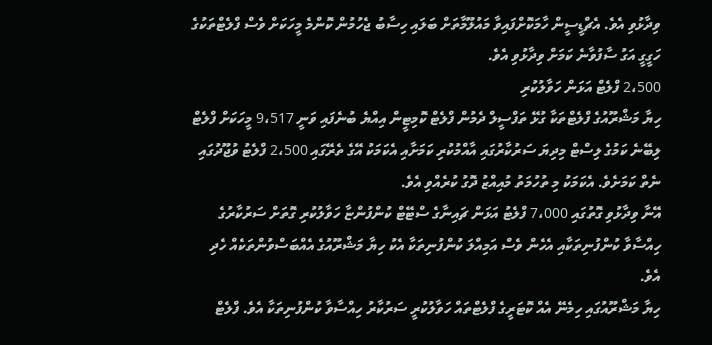ވިދާޅުވި އެވެ. އެޗްޑީސީން ހާމަކޮށްފައިވާ މައުލޫމާތަށް ބަލައި ހިސާބު ޖެހުމުން ކޮންމެ މީހަކަށް ވެސް ފްލެޓްތަކުގެ ހަގީގީ އަގު ސާފުވާނެ ކަމަށް ވިދާޅުވި އެވެ.
2،500 ފްލެޓް އަޅަން ހަވާލުކުރި
ހިޔާ މަޝްރޫއުގެ ފްލެޓްތަކާ ގުޅޭ ތަފްސީލް ދެމުން ފްލެޓް ކޮމިޓީން އިއްޔެ ބުނެފައި ވަނީ 9،517 މީހަކަށް ފްލެޓް ލިބޭނެ ކަމުގެ ލިސްޓް މިދިޔަ ސަރުކާރުގައި އާއްމުކުރި ކަމަށާއި އެކަމަކު އޭގެ ތެރޭގައި 2،500 ފްލެޓު ވުޖޫދުގައި ނެތް ކަމަށެވެ. އެކަމަކު މި ތުހުމަތު މުއިއްޒު ދޮގު ކުރެއްވި އެވެ.
އޭނާ ވިދާޅުވި ގޮތުގައި 7،000 ފްލެޓު އަޅަން ޗައިނާގެ ސްޓޭޓް ކުންފުންޏާ ހަވާލުކުރި ގޮތަށް ސަރުކާރުގެ ހިއްސާވާ ކުންފުނިތަކާއި އެހެން ވެސް އަމިއްލަ ކުންފުނިތަކާ އެކު ހިޔާ މަޝްރޫއުގެ އެއްބަސްވުންތަކެއް ހެދި އެވެ.
ހިޔާ މަޝްރޫއުގައި ހިމެނޭ އެއް ކޮޓަރީގެ ފްލެޓްތައް ހަވާލުކުރީ ސަރުކާރު ހިއްސާވާ ކުންފުނިތަކާ އެވެ. ފްލެޓް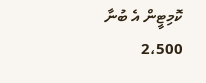ކޮމިޓީން އެ ބުނާ 2،500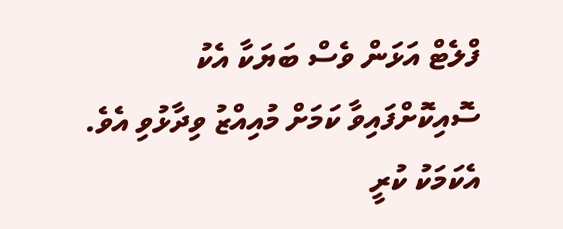ފްލެޓް އަޅަން ވެސް ބަޔަކާ އެކު ސޮއިކޮށްފައިވާ ކަމަށް މުއިއްޒު ވިދާޅުވި އެވެ.
އެކަމަކު ކުރީ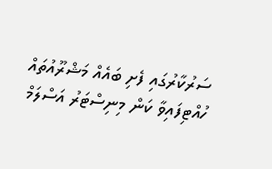ސަރުކާރުގައި ފެށި ބައެއް މަޝްރޫއުތައް ހުއްޓިފައިވާ ކަން މިނިސްޓަރު އަސްލަމް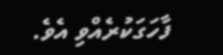ފާހަގަކުރެއްވި އެވެ.